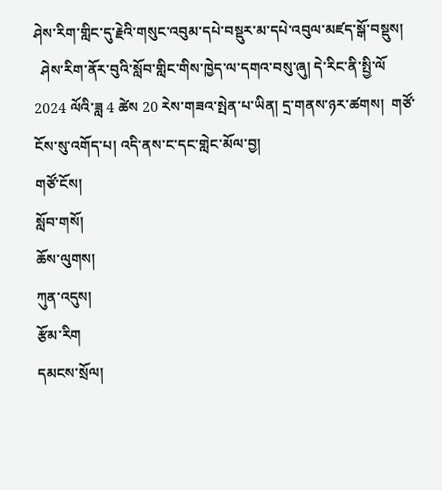ཤེས་རིག་གླིང་དུ་རྗེའི་གསུང་འབུམ་དཔེ་བསྡུར་མ་དཔེ་འབུལ་མཛད་སྒོ་བསྡུས།
  ཤེས་རིག་ནོར་བུའི་སློབ་གླིང་གིས་ཁྱེད་ལ་དགའ་བསུ་ཞུ། དེ་རིང་ནི་སྤྱི་ལོ 2024 ལོའི་ཟླ 4 ཚེས 20 རེས་གཟའ་སྤེན་པ་ཡིན། དྲ་གནས་ཉར་ཚགས།  གཙོ་ངོས་སུ་འགོད་པ། འདི་ནས་ང་དང་གླེང་མོལ་བྱ།
གཙོ་ངོས།
སློབ་གསོ།
ཆོས་ལུགས།
ཀུན་འདུས།
རྩོམ་རིག
དམངས་སྲོལ།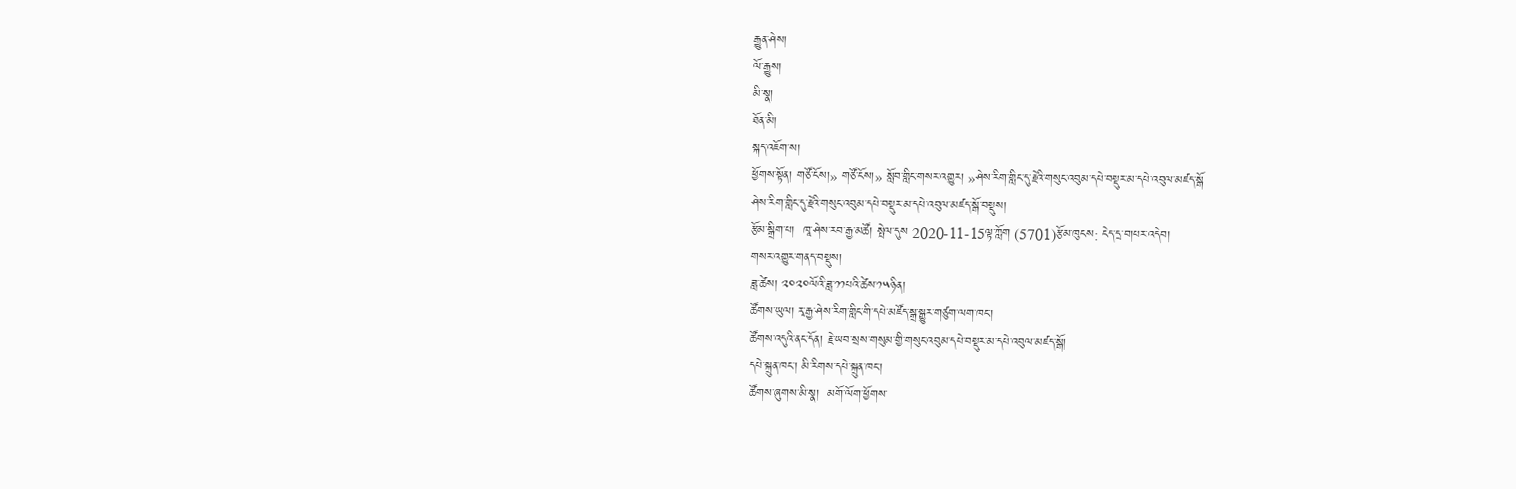རྒྱུན་ཤེས།
ལོ་རྒྱུས།
མི་སྣ།
ཐོན་མི།
སྐད་འཇོག་ས།
ཕྱོགས་སྟོན། གཙོ་ངོས།» གཙོ་ངོས།» སློབ་གླིང་གསར་འགྱུར། »ཤེས་རིག་གླིང་དུ་རྗེའི་གསུང་འབུམ་དཔེ་བསྡུར་མ་དཔེ་འབུལ་མཛད་སྒོ
ཤེས་རིག་གླིང་དུ་རྗེའི་གསུང་འབུམ་དཔེ་བསྡུར་མ་དཔེ་འབུལ་མཛད་སྒོ་བསྡུས།
རྩོམ་སྒྲིག་པ།  ཁཱ་ཤེས་རབ་རྒྱ་མཚོ། སྤེལ་དུས 2020-11-15ལྟ་ཀློག (5701)རྩོམ་ཁུངས: ངེད་དྲ་བ།པར་འདེབ།
གསར་འགྱུར་གནད་བསྡུས།
ཟླ་ཚེས། ༢༠༢༠ལོའི་ཟླ་༡༡པའི་ཚེས་༡༥ཉིན།
ཚོགས་ཡུལ། རྭ་རྒྱ་ཤེས་རིག་གླིང་གི་དཔེ་མཛོད་སྒྲ་སྒྱུར་གཙུག་ལག་ཁང་།
ཚོགས་འདུའི་ནང་དོན། རྗེ་ཡབ་སྲས་གསུམ་གྱི་གསུང་འབུམ་དཔེ་བསྡུར་མ་དཔེ་འབུལ་མཛད་སྒོ།
དཔེ་སྐྲུན་ཁང་། མི་རིགས་དཔེ་སྐྲུན་ཁང་།
ཚོགས་ཞུགས་མི་སྣ།  མགོ་ལོག་ཕྱོགས་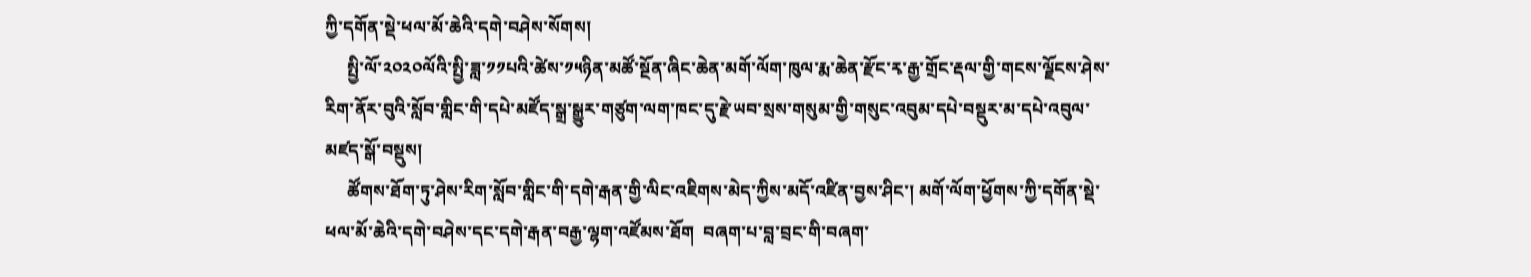ཀྱི་དགོན་སྡེ་ཕལ་མོ་ཆེའི་དགེ་བཤེས་སོགས།
     སྤྱི་ལོ་༢༠༢༠ལོའི་སྤྱི་ཟླ་༡༡པའི་ཚེས་༡༥ཉིན་མཚོ་སྔོན་ཞིང་ཆེན་མགོ་ལོག་ཁུལ་རྨ་ཆེན་རྫོང་རྭ་རྒྱ་གྲོང་རྡལ་གྱི་གངས་ལྗོངས་ཤེས་རིག་ནོར་བུའི་སློབ་གླིང་གི་དཔེ་མཛོད་སྒྲ་སྒྱུར་གཙུག་ལག་ཁང་དུ་རྗེ་ཡབ་སྲས་གསུམ་གྱི་གསུང་འབུམ་དཔེ་བསྡུར་མ་དཔེ་འབུལ་མཛད་སྒོ་བསྡུས།
     ཚོགས་ཐོག་ཏུ་ཤེས་རིག་སློབ་གླིང་གི་དགེ་རྒན་གྱི་ལིང་འཇིགས་མེད་ཀྱིས་མདོ་འཛིན་བྱས་ཤིང་། མགོ་ལོག་ཕྱོགས་ཀྱི་དགོན་སྡེ་ཕལ་མོ་ཆེའི་དགེ་བཤེས་དང་དགེ་རྒན་བརྒྱ་ལྷག་འཛོམས་ཐོག  བཞག་པ་བླ་བྲང་གི་བཞག་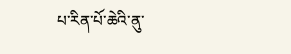པ་རིན་པོ་ཆེའི་ནུ་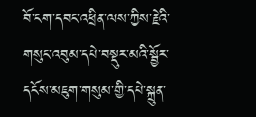བོ་ངག་དབང་འཕྲིན་ལས་ཀྱིས་རྗེའི་གསུང་འབུམ་དཔེ་བསྡུར་མའི་སྦྱོར་དངོས་མཇུག་གསུམ་གྱི་དཔེ་སྐྲུན་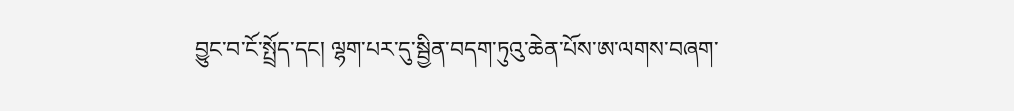བྱུང་བ་ངོ་སྤྲོད་དང། ལྷག་པར་དུ་སྦྱིན་བདག་ཏུའུ་ཆེན་པོས་ཨ་ལགས་བཞག་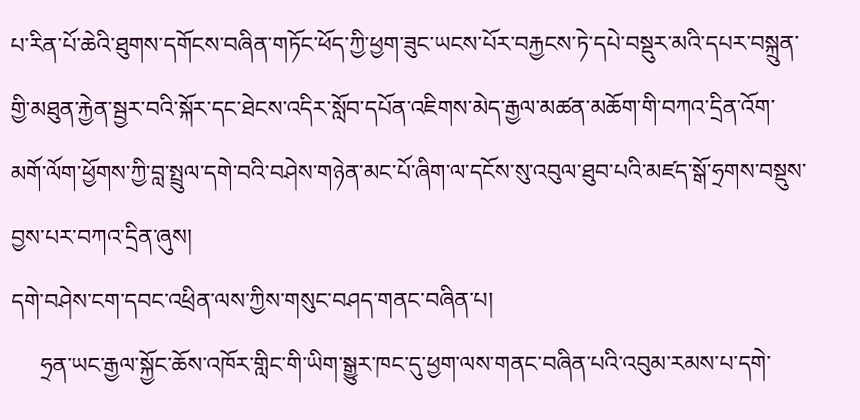པ་རིན་པོ་ཆེའི་ཐུགས་དགོངས་བཞིན་གཏོང་ཕོད་ཀྱི་ཕྱག་ཟུང་ཡངས་པོར་བརྐྱངས་ཏེ་དཔེ་བསྡུར་མའི་དཔར་བསྐྲུན་གྱི་མཐུན་རྐྱེན་སྦྱར་བའི་སྐོར་དང་ཐེངས་འདིར་སློབ་དཔོན་འཇིགས་མེད་རྒྱལ་མཚན་མཆོག་གི་བཀའ་དྲིན་འོག་མགོ་ལོག་ཕྱོགས་ཀྱི་བླ་སྤྲུལ་དགེ་བའི་བཤེས་གཉེན་མང་པོ་ཞིག་ལ་དངོས་སུ་འབུལ་ཐུབ་པའི་མཛད་སྒོ་ཧྲགས་བསྡུས་བྱས་པར་བཀའ་དྲིན་ཞུས།
དགེ་བཤེས་ངག་དབང་འཕྲིན་ལས་ཀྱིས་གསུང་བཤད་གནང་བཞིན་པ།
     ཧྲན་ཡང་རྒྱལ་སྐྱོང་ཆོས་འཁོར་གླིང་གི་ཡིག་སྒྱུར་ཁང་དུ་ཕྱག་ལས་གནང་བཞིན་པའི་འབུམ་རམས་པ་དགེ་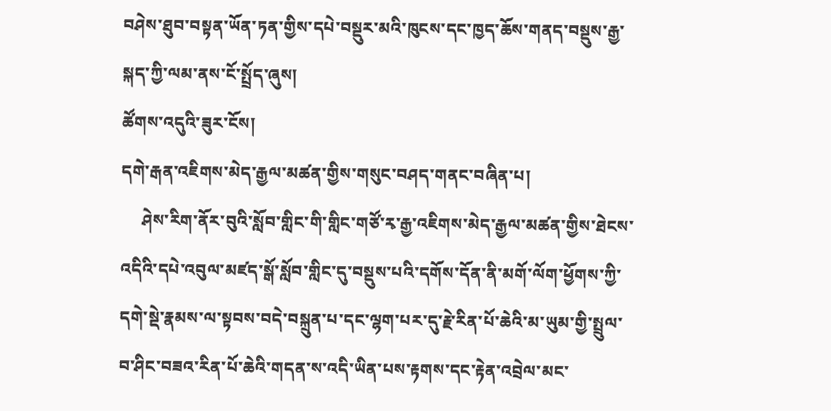བཤེས་ཐུབ་བསྟན་ཡོན་ཏན་གྱིས་དཔེ་བསྡུར་མའི་ཁུངས་དང་ཁྱད་ཆོས་གནད་བསྡུས་རྒྱ་སྐད་ཀྱི་ལམ་ནས་ངོ་སྤྲོད་ཞུས།
ཚོགས་འདུའི་ཟུར་ངོས།
དགེ་རྒན་འཇིགས་མེད་རྒྱལ་མཚན་གྱིས་གསུང་བཤད་གནང་བཞིན་པ།
     ཤེས་རིག་ནོར་བུའི་སློབ་གླིང་གི་གླིང་གཙོ་རྭ་རྒྱ་འཇིགས་མེད་རྒྱལ་མཚན་གྱིས་ཐེངས་འདིའི་དཔེ་འབུལ་མཛད་སྒོ་སློབ་གླིང་དུ་བསྡུས་པའི་དགོས་དོན་ནི་མགོ་ལོག་ཕྱོགས་ཀྱི་དགེ་སྡེ་རྣམས་ལ་སྟབས་བདེ་བསྐྲུན་པ་དང་ལྷག་པར་དུ་རྗེ་རིན་པོ་ཆེའི་མ་ཡུམ་གྱི་སྤྲུལ་བ་ཤིང་བཟའ་རིན་པོ་ཆེའི་གདན་ས་འདི་ཡིན་པས་རྟགས་དང་རྟེན་འབྲེལ་མང་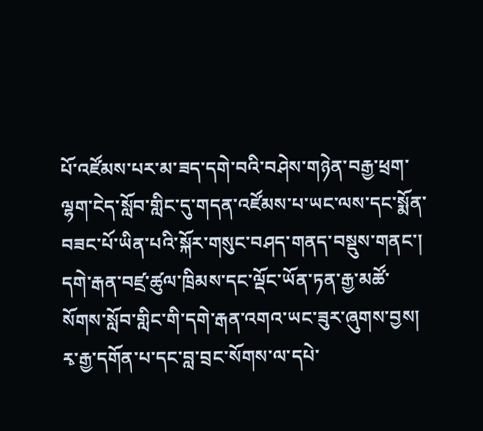པོ་འཛོམས་པར་མ་ཟད་དགེ་བའི་བཤེས་གཉེན་བརྒྱ་ཕྲག་ལྷག་ངེད་སློབ་གླིང་དུ་གདན་འཛོམས་པ་ཡང་ལས་དང་སྨོན་བཟང་པོ་ཡིན་པའི་སྐོར་གསུང་བཤད་གནད་བསྡུས་གནང་།
དགེ་རྒན་བཛྲ་ཚུལ་ཁྲིམས་དང་ལྡོང་ཡོན་ཏན་རྒྱ་མཚོ་སོགས་སློབ་གླིང་གི་དགེ་རྒན་འགའ་ཡང་ཟུར་ཞུགས་བྱས།
རྭ་རྒྱ་དགོན་པ་དང་བླ་བྲང་སོགས་ལ་དཔེ་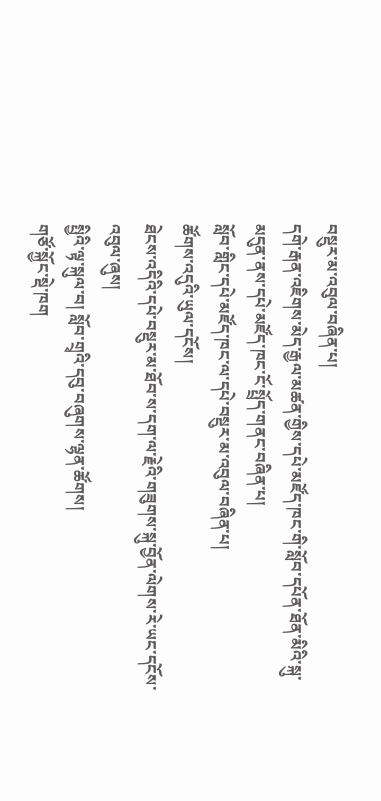བསྡུར་མ་འབུལ་བཞིན་པ།
དགེ་རྒན་འཇིགས་མེད་རྒྱལ་མཚན་གྱིས་དཔེ་མཛོད་ཁང་གི་སློབ་དཔོན་ཐོན་མིའི་སྐུ་མདུན་ནས་དཔེ་མཛོད་ཁང་ངོ་སྤྲོད་གནང་བཞིན་པ།
སློབ་གླིང་དཔེ་མཛོད་ཁང་ལ་དཔེ་བསྡུར་མ་འབུལ་བཞིན་པ།
ཚོགས་འདུའི་ཡུལ་དངོས།
ཐེངས་འདིའི་དཔེ་བསྡུར་མ་ཐོབ་ས་དག་ལ་རྗེའི་གཟུགས་སྐུ་བྱོན་ལེགས་རེ་ཡང་དངོས་འབུལ་ཞུས།
སྤྱིའི་ལྟ་སྐུལ་བ། སློབ་གྲྭའི་དབུ་བཞུགས་ལྷན་ཚོགས།
གཙོ་སྐྱོང་སྡེ་ཁག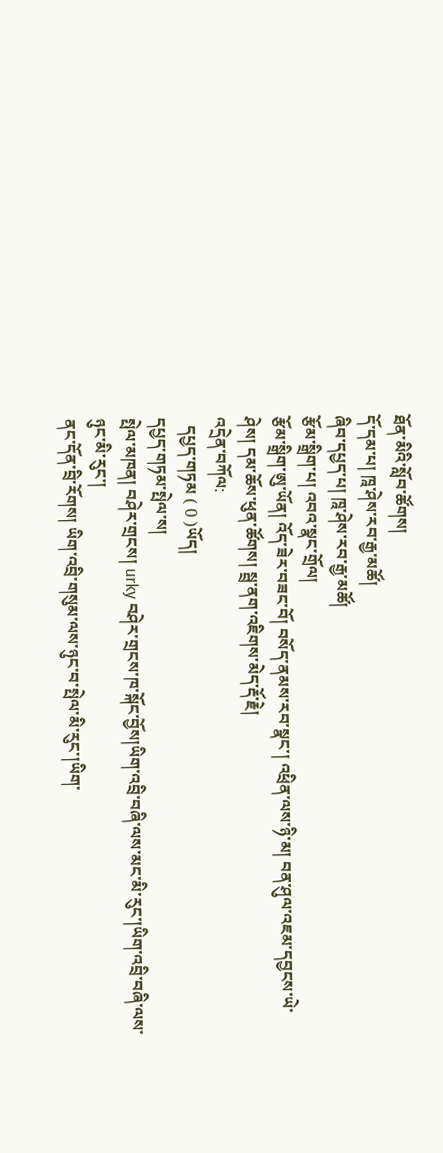ཐོན་མིའི་སློབ་ཚོགས།
དོ་དམ་པ། ཁཱ་ཤེས་རབ་རྒྱ་མཚོ།
ཞིབ་དཔྱད་པ། ཁཱ་ཤེས་རབ་རྒྱ་མཚོ།
རྩོམ་སྒྲིག་པ། འབའ་སྣང་གྲོལ།
རྩོམ་སྒྲིག་ཨུ་ཡོན། འོད་ཟེར་བཟང་བོ། བསོད་ནམས་རབ་སྣང་། འཕྲིན་ལས་ཉི་མ། བན་ཤུལ་འཇམ་དབྱངས་ཡེ་ཤེས། དམ་ཆོས་ཕུན་ཚོགས། སྦྲ་ནག་འཇིགས་མེད་རྡོ་རྗེ།
འདྲེན་བཀོལ:
  དཔྱད་གཏམ ( 0 )ཡོད།
དཔྱད་གཏམ་སྤེལ་ས།
སྤེལ་མཁན། བཤེར་གྲངས། urky བཤེར་གྲངས་ཁ་སྐོང་བྱོས།ཡིག་འབྲི་བཞི་ལས་མང་མི་རུང་།ཡིག་འབྲི་བཞི་ལས་ཉུང་མི་རུང་།
ནང་དོན་བྲི་རོགས། ཡིག་འབྲི་གསུམ་ལས་ཉུང་བ་སྤེལ་མི་རུང་།ཡིག་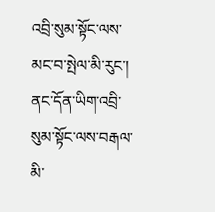འབྲི་སུམ་སྟོང་ལས་མང་བ་སྤེལ་མི་རུང་།
ནང་དོན་ཡིག་འབྲི་སུམ་སྟོང་ལས་བརྒལ་མི་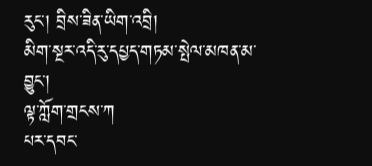རུང་། བྲིས་ཟིན་ཡིག་འབྲི།
མིག་སྔར་འདི་རུ་དཔྱད་གཏམ་སྤེལ་མཁན་མ་བྱུང་།
ལྟ་ཀློག་གྲངས་ཀ
པར་དབང་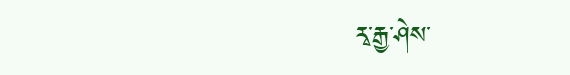རྭ་རྒྱ་ཤེས་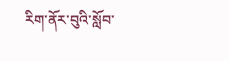རིག་ནོར་བུའི་སློབ་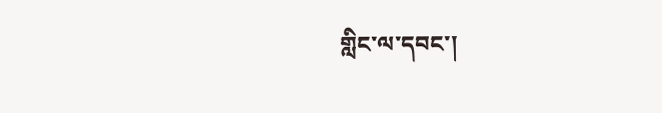གླིང་ལ་དབང་།